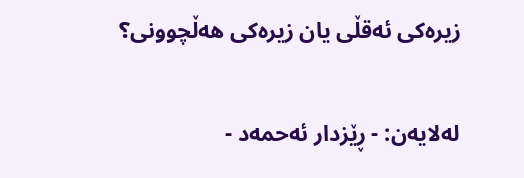زیرەکی ئەقڵی یان زیرەکی هەڵچوونی؟

له‌لایه‌ن: - ڕێزدار ئەحمەد -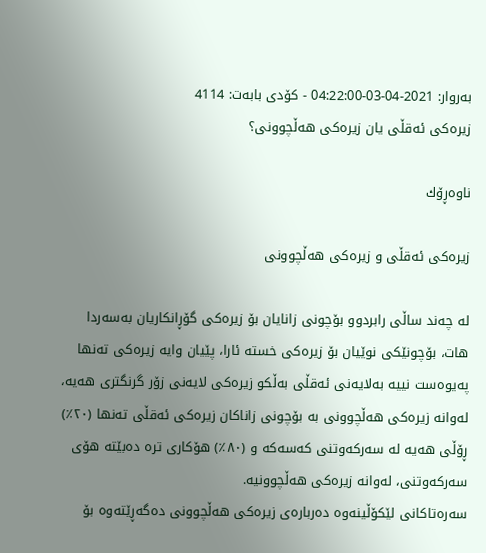به‌روار: 2021-04-03-04:22:00 - کۆدی بابەت: 4114
زیرەکی ئەقڵی یان زیرەکی هەڵچوونی؟

ناوه‌ڕۆك

زیرەکی ئەقڵی و زیرەکی هەڵچوونی

لە چەند ساڵی رابردوو بۆچونی زانایان بۆ زیرەکی گۆڕانکاریان بەسەردا هات، بۆچونێکی نوێیان بۆ زیرەکی خستە ئارا، پێیان وایە زیرەکی تەنها پەیوەست نییە بەلایەنی ئەقڵی بەڵکو زیرەکی لایەنی زۆر گرنگتری هەیە، لەوانە زیرەکی هەڵچوونی بە بۆچونی زاناکان زیرەکی ئەقڵی تەنها (٢٠٪) ڕۆڵی هەیە لە سەرکەوتنی کەسەکە و (٨٠٪) هۆکاری ترە دەبێتە هۆی سەرکەوتنی، لەوانە زیرەکی هەڵچوونیە.
سەرەتاکانی لێکۆڵینەوە دەربارەی زیرەکی هەڵچوونی دەگەڕێتەوە بۆ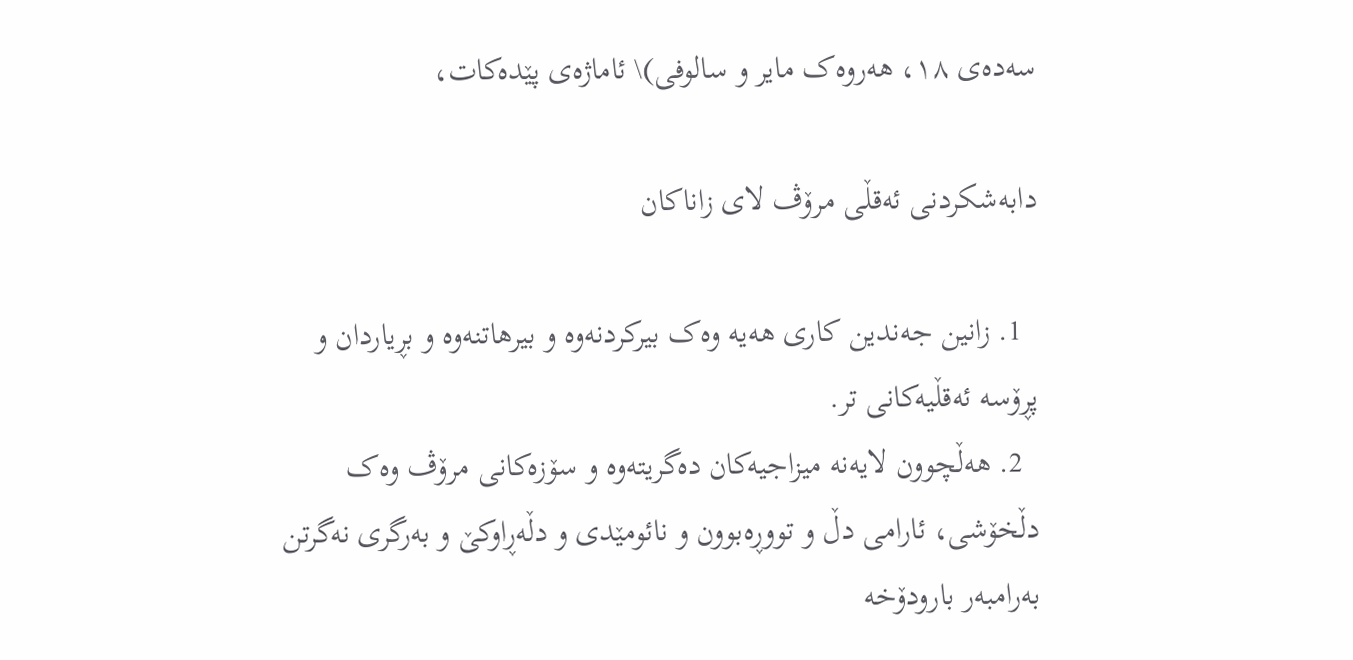سەدەی ١٨، هەروەک مایر و سالوفی)\ ئاماژەی پێدەکات،

دابەشکردنی ئەقڵی مرۆڤ لای زاناکان

  1. زانین جەندین کاری هەیە وەک بیرکردنەوە و بیرهاتنەوە و بڕیاردان و پڕۆسە ئەقڵیەکانی تر.
  2. هەڵچوون لایەنە میزاجیەکان دەگریتەوە و سۆزەکانی مرۆڤ وەک دڵخۆشی، ئارامی دڵ و تووڕەبوون و نائومێدی و دڵەڕاوکێ و بەرگری نەگرتن بەرامبەر بارودۆخە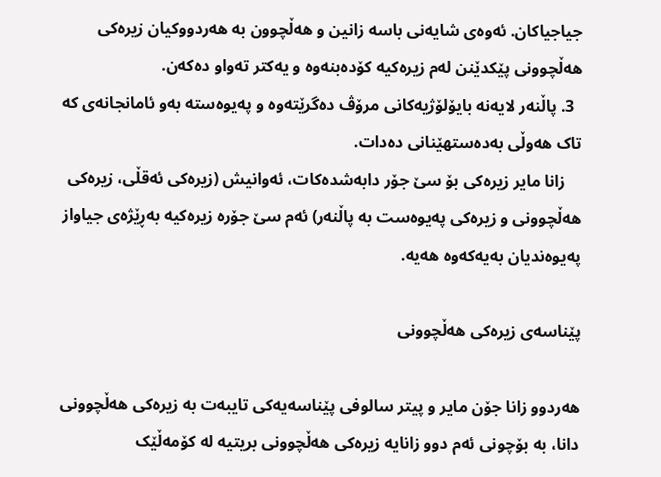جیاجیاکان. ئەوەی شایەنی باسە زانین و هەڵچوون بە هەردووکیان زیرەکی هەڵچوونی پێکدێنن لەم زیرەکیە کۆدەبنەوە و یەکتر تەواو دەکەن.
  3. پاڵنەر لایەنە بایۆلۆژیەکانی مرۆڤ دەگرێتەوە و پەیوەستە بەو ئامانجانەی کە تاک هەوڵی بەدەستهێنانی دەدات.
    زانا مایر زیرەکی بۆ سێ جۆر دابەشدەکات، ئەوانیش (زیرەکی ئەقڵی، زیرەکی هەڵچوونی و زیرەکی پەیوەست بە پاڵنەر) ئەم سێ جۆرە زیرەکیە بەڕێژەی جیاواز پەیوەندیان بەیەکەوە هەیە.

پێناسەی زیرەکی هەڵچوونی

هەردوو زانا جۆن مایر و پیتر سالوفی پێناسەیەکی تایبەت بە زیرەکی هەڵچوونی دانا، بە بۆچونی ئەم دوو زانایە زیرەکی هەڵچوونی بریتیە لە کۆمەڵێک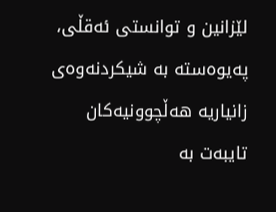لێزانین و توانستی ئەقڵی، پەیوەستە بە شیکردنەوەی زانیاریە هەڵچوونیەکان تایبەت بە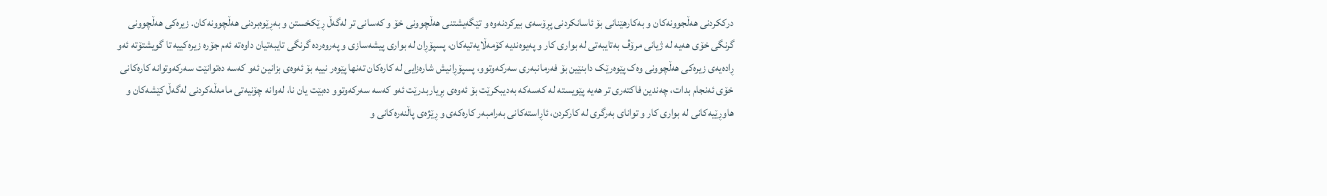درککردنی هەڵجوونەکان و بەکارهێنانی بۆ ئاسانکردنی پڕۆسەی بیرکردنەوە و تێگەیشتنی هەڵچوونی خۆ و کەسانی تر لەگەڵ ڕێکخستن و بەڕێوەبردنی هەڵچوونەکان. زیرەکی هەڵچوونی گرنگی خۆی هەیە لە ژیانی مرۆڤ بەتایبەتی لە بواری کار و پەیوەندیە کۆمەڵایەتیەکان، پسپۆڕان لە بواری پیشەسازی و پەروەردە گرنگی تایبەتیان داوەتە ئەم جۆرە زیرەکییە تا گویشتۆتە ئەو ڕادەیەی زیرەکی هەڵچوونی وەک پێوەرێک دابنێین بۆ فەرمانبەری سەرکەوتوو، پسپۆڕانیش شارەزایی لە کارەکان تەنها پێوەر نییە بۆ ئەوەی بزانین ئەو کەسە دەتوانێت سەرکەوتوانە کارەکانی خۆی ئەنجام بدات، چەندین فاکتەری تر هەیە پێویستە لە کەسەکە بەدیبکرێت بۆ ئەوەی بڕیاربدرێت ئەو کەسە سەرکەوتوو دەبێت یان نا، لەوانە چۆنیەتی مامەڵەکردنی لەگەڵ کێشەکان و هاوڕێیەکانی لە بواری کار و توانای بەرگری لە کارکردن، ئاڕاستەکانی بەرامبەر کارەکەی و ڕێژەی پاڵنەرەکانی و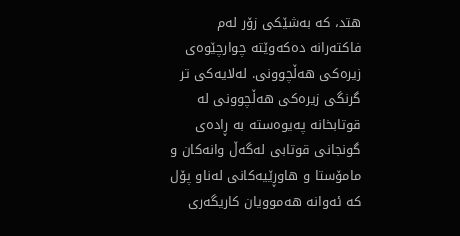هتد، کە بەشێکی زۆر لەم فاکتەرانە دەکەوێتە چوارچێوەی زیرەکی هەڵچوونی. لەلایەکی تر گرنگی زیرەکی هەڵچوونی لە قوتابخانە پەیوەستە بە ڕادەی گونجانی قوتابی لەگەڵ وانەکان و مامۆستا و هاوڕێیەکانی لەناو پۆل کە ئەوانە هەموویان کاریگەری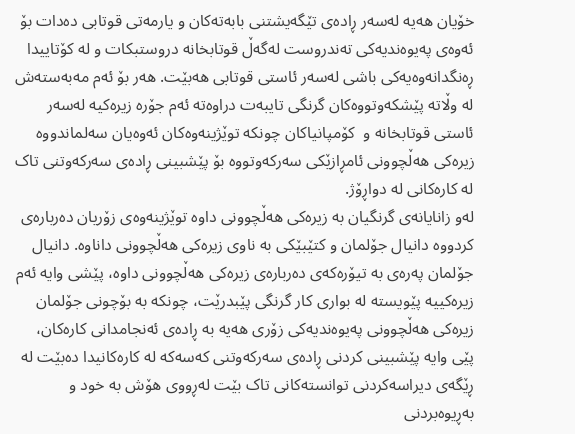خۆیان هەیە لەسەر ڕادەی تێگەیشتنی بابەتەکان و یارمەتی قوتابی دەدات بۆ ئەوەی پەیوەندیەکی تەندروست لەگەڵ قوتابخانە دروستبکات و لە کۆتاییدا ڕەنگدانەوەیەکی باشی لەسەر ئاستی قوتابی هەبێت. هەر بۆ ئەم مەبەستەش لە وڵاتە پێشکەوتووەکان گرنگی تایبەت دراوەتە ئەم جۆرە زیرەکیە لەسەر ئاستی قوتابخانە و  کۆمپانیاکان چونکە توێژینەوەکان ئەوەیان سەلماندووە زیرەکی هەڵچوونی ئامڕازێکی سەرکەوتووە بۆ پێشبینی ڕادەی سەرکەوتنی تاک لە کارەکانی لە دواڕۆژ.
لەو زانایانەی گرنگیان بە زیرەکی هەڵچوونی داوە توێژینەوەی زۆریان دەربارەی کردووە دانیال جۆلمان و کتێبێکی بە ناوی زیرەکی هەڵچوونی داناوە. دانیال جۆلمان پەرەی بە تیۆرەکەی دەربارەی زیرەکی هەڵچوونی داوە، پێشی وایە ئەم زیرەکییە پێویستە لە بواری کار گرنگی پێبدرێت، چونکە بە بۆچونی جۆلمان زیرەکی هەڵچوونی پەیوەندیەکی زۆری هەیە بە ڕادەی ئەنجامدانی کارەکان، پێی وایە پێشبینی کردنی ڕادەی سەرکەوتنی کەسەکە لە کارەکانیدا دەبێت لە ڕێگەی دیراسەکردنی توانستەکانی تاک بێت لەڕووی هۆش بە خود و بەڕیوەبردنی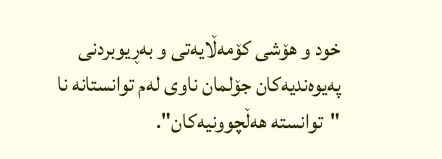خود و هۆشی کۆمەڵایەتی و بەڕیوبردنی پەیوەندیەکان جۆلمان ناوی لەم توانستانە نا "توانستە هەڵچوونیەکان".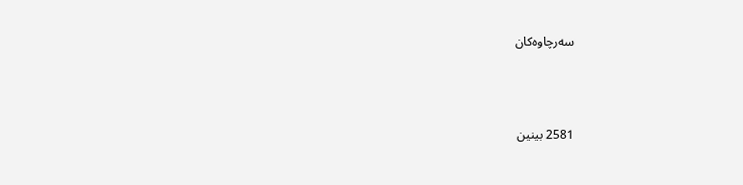سەرچاوەکان



2581 بینین